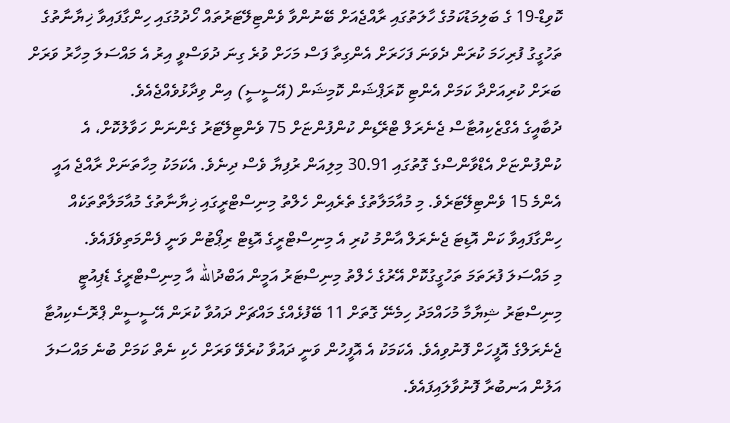ކޮވިޑް-19 ގެ ބަލިމަޑުކަމުގެ ހާލަތުގައި ރާއްޖެއަށް ބޭނުންވާ ވެންޓިލޭޓަރުތައް ހޯދުމުގައި ހިންގާފައިވާ ޚިޔާނާތުގެ ތަހުގީގު ފުރިހަމަ ކުރަން ދެވަނަ ފަހަރަށް އެންގިތާ ފަސް މަހަށް ވުރެ ގިނަ ދުވަސްވީ އިރު އެ މައްސަލަ މިހާރު ވަރަށް ބަރަށް ކުރިއަށްދާ ކަމަށް އެންޓި ކޮރަޕްޝަން ކޮމިޝަން (އޭސީސީ) އިން ވިދާޅުވެއްޖެއެވެ.
ދުބާއީގެ އެގްޒެކިއުޓާސް ޖެނެރަލް ޓްރޭޑިން ކުންފުންޏަށް 75 ވެންޓިލޭޓަރު ގެންނަން ހަވާލުކޮށް، އެ ކުންފުންޏަށް އެޑްވާންސްގެ ގޮތުގައި 30.91 މިލިއަން ރުފިޔާ ވެސް ދިނެވެ. އެކަމަކު މިހާތަނަށް ރާއްޖެ އައީ އެންމެ 15 ވެންޓިލޭޓަރެވެ. މި މުއާމަލާތުގެ ތެރެއިން ހެލްތު މިނިސްޓްރީގައި ޚިޔާނާތުގެ މުއާމަލާތްތަކެއް ހިންގާފައިވާ ކަން އޮޑިޓަ ޖެނެރަލް އާންމު ކުރި އެ މިނިސްޓްރީގެ އޮޑިޓް ރިޕޯޓުން ވަނީ ފެންމަތިވެފައެވެ.
މި މައްސަލަ ފުރަތަމަ ތަހުގީގުކޮށް އޭރުގެ ހެލްތު މިނިސްޓަރު އަމީން އަބްދުالله އާ މިނިސްޓްރީގެ ޑެޕިއުޓީ މިނިސްޓަރު ޝިޔާމާ މުހައްމަދު ހިމެނޭ ގޮތަށް 11 ބޭފުޅެއްގެ މައްޗަށް ދައުވާ ކުރަން އޭސީސީން ޕްރޮސެކިއުޓާ ޖެނެރަލްގެ އޮފީހަށް ފޮނުވިއެވެ. އެކަމަކު އެ އޮފީހުން ވަނީ ދައުވާ ކުރެވޭ ވަރަށް ހެކި ނެތް ކަމަށް ބުނެ މައްސަލަ އަލުން އަނބުރާ ފޮނުވާލައިފައެވެ.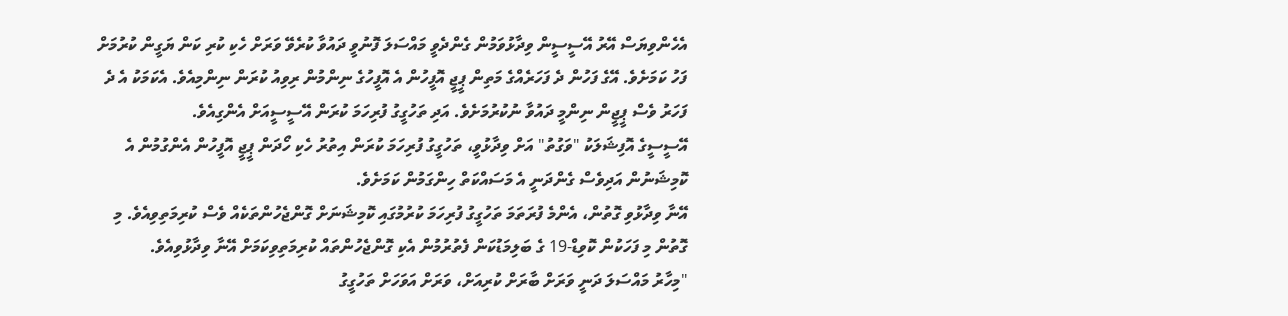އެހެންވިޔަސް އޭރު އޭސީސީން ވިދާޅުވަމުން ގެންދެވީ މައްސަލަ ފޮނުވީ ދައުވާ ކުރެވޭ ވަރަށް ހެކި ކުރި ކަން ޔަގީން ކުރުމަށް ފަހު ކަމަށެވެ. އޭގެ ފަހުން ދެ ފަހަރެއްގެ މަތިން ޕީޖީ އޮފީހުން އެ އޮފީހުގެ ނިންމުން ރިވިއު ކުރަން ނިންމިއެވެ. އެކަމަކު އެ ދެ ފަހަރު ވެސް ޕީޖީން ނިންމީ ދައުވާ ނުކުރުމަށެވެ. އަދި ތަހުގީގު ފުރިހަމަ ކުރަން އޭސީސީއަށް އެންގިއެވެ.
އޭސީސީގެ އޮފިޝަލަކު "ވަގުތު" އަށް ވިދާޅުވީ، ތަހުގީގު ފުރިހަމަ ކުރަން އިތުރު ހެކި ހޯދަން ޕީޖީ އޮފީހުން އެންގުމުން އެ ކޮމިޝަނުން އަދިވެސް ގެންދަނީ އެ މަސައްކަތް ހިންގަމުން ކަމަށެވެ.
އޭނާ ވިދާޅުވި ގޮތުން، އެންމެ ފުރަތަމަ ތަހުގީގު ފުރިހަމަ ކުރުމުގައި ކޮމިޝަނަށް ގޮންޖެހުންތަކެއް ވެސް ކުރިމަތިވިއެވެ. މި ގޮތުން މި ފަހަކުން ކޮވިޑް-19 ގެ ބަލިމަޑުކަން ފެތުރުމުން އެކި ގޮންޖެހުންތައް ކުރިމަތިވިކަމަށް އޭނާ ވިދާޅުވިއެވެ.
"މިހާރު މައްސަލަ ދަނީ ވަރަށް ބާރަށް ކުރިއަށް، ވަރަށް އަވަހަށް ތަހުގީގު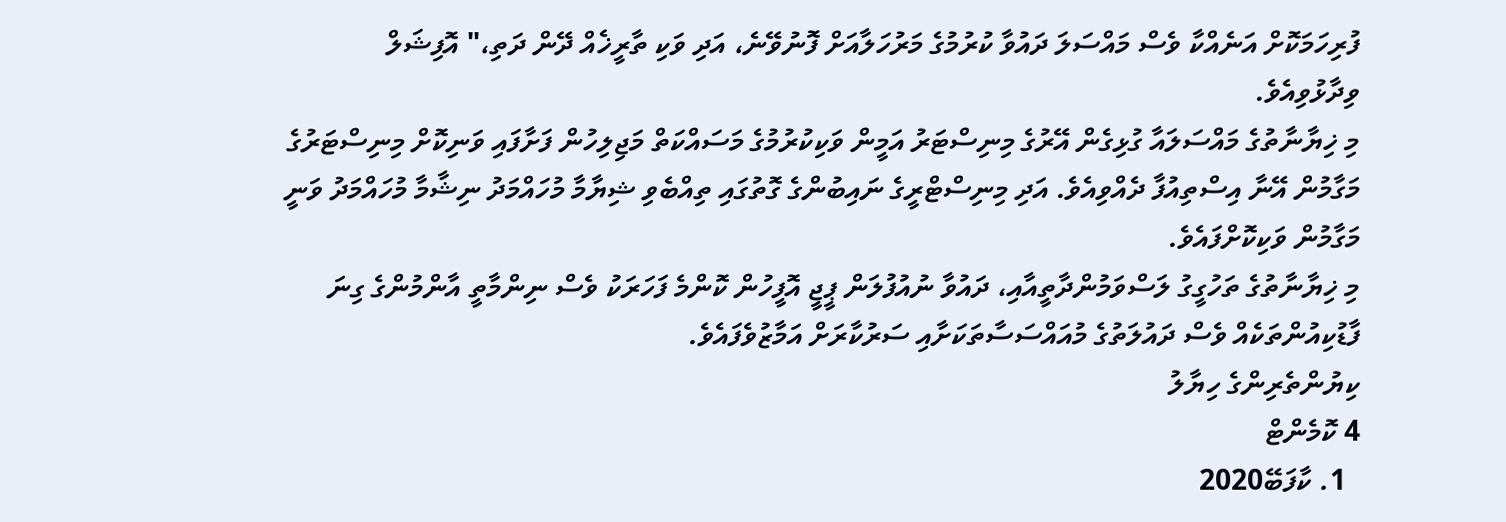ފުރިހަމަކޮށް އަނެއްކާ ވެސް މައްސަލަ ދައުވާ ކުރުމުގެ މަރުހަލާއަށް ފޮނުވޭނެ، އަދި ވަކި ތާރީޚެއް ދޭން ދަތި،" އޮފިޝަލް ވިދާޅުވިއެވެ.
މި ޚިޔާނާތުގެ މައްސަލައާ ގުޅިގެން އޭރުގެ މިނިސްޓަރު އަމީން ވަކިކުރުމުގެ މަސައްކަތް މަޖިލިހުން ފަށާފައި ވަނިކޮށް މިނިސްޓަރުގެ މަގާމުން އޭނާ އިސްތިއުފާ ދެއްވިއެވެ. އަދި މިނިސްޓްރީގެ ނައިބުންގެ ގޮތުގައި ތިއްބެވި ޝިޔާމާ މުހައްމަދު ނިޝާމާ މުހައްމަދު ވަނީ މަގާމުން ވަކިކޮށްފައެވެ.
މި ޚިޔާނާތުގެ ތަހުގީގު ލަސްވަމުންދާތީއާއި، ދައުވާ ނުއުފުލަން ޕީޖީ އޮފީހުން ކޮންމެ ފަހަރަކު ވެސް ނިންމާތީ އާންމުންގެ ގިނަ ފާޑުކިއުންތަކެއް ވެސް ދައުލަތުގެ މުއައްސަސާތަކަށާއި ސަރުކާރަށް އަމާޒުވެފައެވެ.
ކިޔުންތެރިންގެ ހިޔާލު
4 ކޮމެންޓް
  1. ކާފަބޭ2020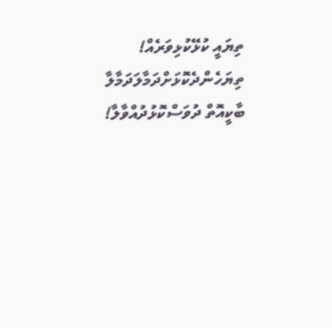ތިޔައީ ކުޅޭކުޅިވަރެއް! ތިޔަހެންދެކޮޅަށްދަމާލަދަމާލާ ބާކީއޮތް ދުވަސްކޮޅުދުއްވާލާ!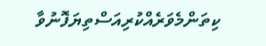ކިތަންމެވަރެއްކުރިއަސްތިޔަފޮނުވާ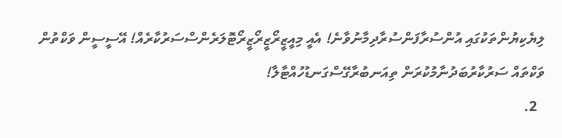ލިޔެކިޔުންތަކުގައި އުންސުރާފަންސުރާދިމާނުވާނެ! އެއީ މިއީޒީރޯޒީރޯޒީރޯޓޮލަރެންސްސަރުކާރެއް! އޭސީސީން ވަކްތުން ވަކްތައް ސަރުކާރުބަދުނާމުކުރަން ތިއަނބުރާގޭސްގަނޑުހުއްޓާލާ!
  2.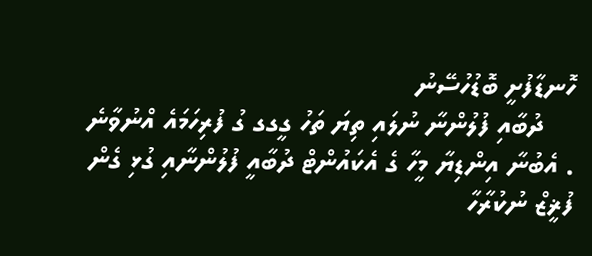ހޮނޑާފުށީ ބޮޑުހުސޭނު
    ދުބާއި ފުލުންނާ ނުލައި ތިޔަ ތަހު ގީގގ ގު ފުރިހަމައެ އްނުވާނެ . އެބުނާ އިންޑިޔާ މީހާ ގެ އެކައުންޓް ދުބާއީ ފުލުންނާއި ގުޅި ގެން ފުޜީޒް ނުކުރާހާ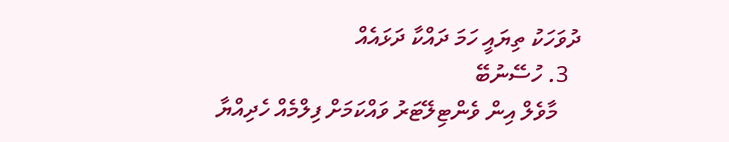ދުވަހަކު ތިޔައީ ހަމަ ދައްކާ ދަޅައެއް
  3. ހުސޭނުބޭ
    މާވެލް އިން ވެންޓިލޭޓަރު ވައްކަމަށް ފިލްމެއް ހެދިއްޔާ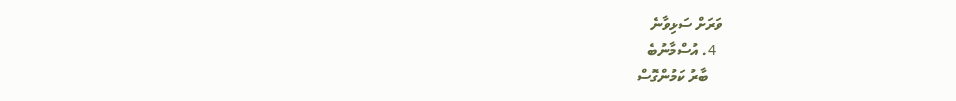ވަރަށް ސަޅިވާނެ
  4. އުސްމާނުބެ
    ބާރު ކަމުންގޮސް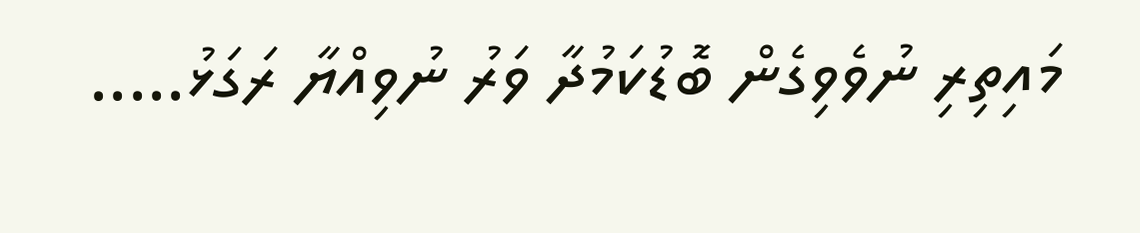މައިތިރި ނުވެވިގެން ބޮޑުކަމުދާ ވަރު ނުވިއްޔާ ރަގަޅު.....